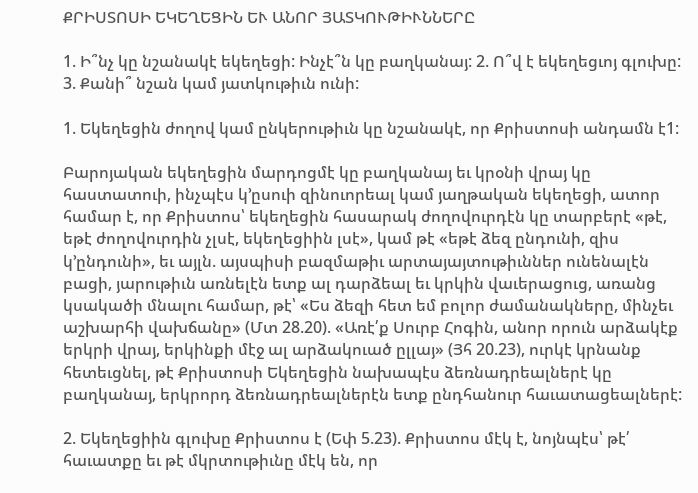ՔՐԻՍՏՈՍԻ ԵԿԵՂԵՑԻՆ ԵՒ ԱՆՈՐ ՅԱՏԿՈՒԹԻՒՆՆԵՐԸ

1. Ի՞նչ կը նշանակէ եկեղեցի: Ինչէ՞ն կը բաղկանայ: 2. Ո՞վ է եկեղեցւոյ գլուխը: 3. Քանի՞ նշան կամ յատկութիւն ունի:

1. Եկեղեցին ժողով կամ ընկերութիւն կը նշանակէ, որ Քրիստոսի անդամն է1:

Բարոյական եկեղեցին մարդոցմէ կը բաղկանայ եւ կրօնի վրայ կը հաստատուի, ինչպէս կ՚ըսուի զինուորեալ կամ յաղթական եկեղեցի, ատոր համար է, որ Քրիստոս՝ եկեղեցին հասարակ ժողովուրդէն կը տարբերէ «թէ, եթէ ժողովուրդին չլսէ, եկեղեցիին լսէ», կամ թէ «եթէ ձեզ ընդունի, զիս կ՚ընդունի», եւ այլն. այսպիսի բազմաթիւ արտայայտութիւններ ունենալէն բացի, յարութիւն առնելէն ետք ալ դարձեալ եւ կրկին վաւերացուց, առանց կսակածի մնալու համար, թէ՝ «Ես ձեզի հետ եմ բոլոր ժամանակները, մինչեւ աշխարհի վախճանը» (Մտ 28.20). «Առէ՛ք Սուրբ Հոգին, անոր որուն արձակէք երկրի վրայ, երկինքի մէջ ալ արձակուած ըլլայ» (Յհ 20.23), ուրկէ կրնանք հետեւցնել, թէ Քրիստոսի Եկեղեցին նախապէս ձեռնադրեալներէ կը բաղկանայ, երկրորդ ձեռնադրեալներէն ետք ընդհանուր հաւատացեալներէ:

2. Եկեղեցիին գլուխը Քրիստոս է (Եփ 5.23). Քրիստոս մէկ է, նոյնպէս՝ թէ՛ հաւատքը եւ թէ մկրտութիւնը մէկ են, որ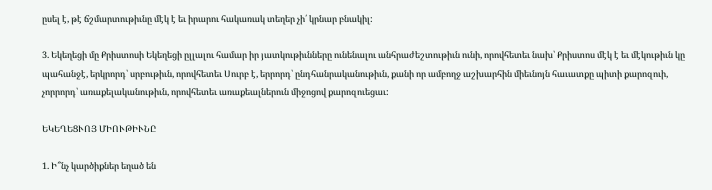ըսել է, թէ ճշմարտութիւնը մէկ է եւ իրարու հակառակ տեղեր չի՛ կրնար բնակիլ:

3. Եկեղեցի մը Քրիստոսի Եկեղեցի ըլլալու համար իր յատկութիւնները ունենալու անհրաժեշտութիւն ունի, որովհետեւ նախ՝ Քրիստոս մէկ է եւ մէկութիւն կը պահանջէ, երկրորդ՝ սրբութիւն, որովհետեւ Սուրբ է, երրորդ՝ ընդհանրականութիւն, քանի որ ամբողջ աշխարհին միեւնոյն հաւատքը պիտի քարոզուի, չորրորդ՝ առաքելականութիւն, որովհետեւ առաքեալներուն միջոցով քարոզուեցաւ:

ԵԿԵՂԵՑՒՈՅ ՄԻՈՒԹԻՒՆԸ

1. Ի՞նչ կարծիքներ եղած են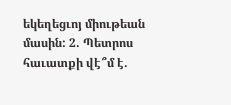եկեղեցւոյ միութեան մասին: 2. Պետրոս հաւատքի վէ՞մ է.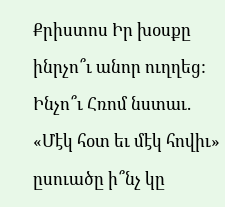Քրիստոս Իր խօսքը ինրչո՞ւ անոր ուղղեց: Ինչո՞ւ Հռոմ նստաւ. «Մէկ հօտ եւ մէկ հովիւ» ըսուածը ի՞նչ կը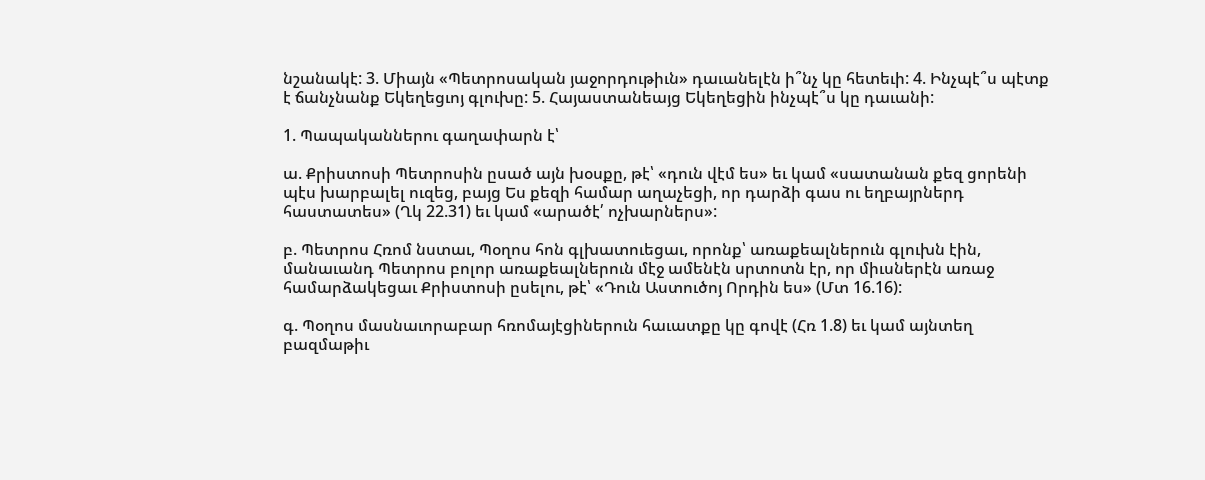նշանակէ: 3. Միայն «Պետրոսական յաջորդութիւն» դաւանելէն ի՞նչ կը հետեւի: 4. Ինչպէ՞ս պէտք է ճանչնանք Եկեղեցւոյ գլուխը: 5. Հայաստանեայց Եկեղեցին ինչպէ՞ս կը դաւանի:

1. Պապականներու գաղափարն է՝

ա. Քրիստոսի Պետրոսին ըսած այն խօսքը, թէ՝ «դուն վէմ ես» եւ կամ «սատանան քեզ ցորենի պէս խարբալել ուզեց, բայց Ես քեզի համար աղաչեցի, որ դարձի գաս ու եղբայրներդ հաստատես» (Ղկ 22.31) եւ կամ «արածէ՛ ոչխարներս»:

բ. Պետրոս Հռոմ նստաւ, Պօղոս հոն գլխատուեցաւ, որոնք՝ առաքեալներուն գլուխն էին, մանաւանդ Պետրոս բոլոր առաքեալներուն մէջ ամենէն սրտոտն էր, որ միւսներէն առաջ համարձակեցաւ Քրիստոսի ըսելու, թէ՝ «Դուն Աստուծոյ Որդին ես» (Մտ 16.16):

գ. Պօղոս մասնաւորաբար հռոմայէցիներուն հաւատքը կը գովէ (Հռ 1.8) եւ կամ այնտեղ բազմաթիւ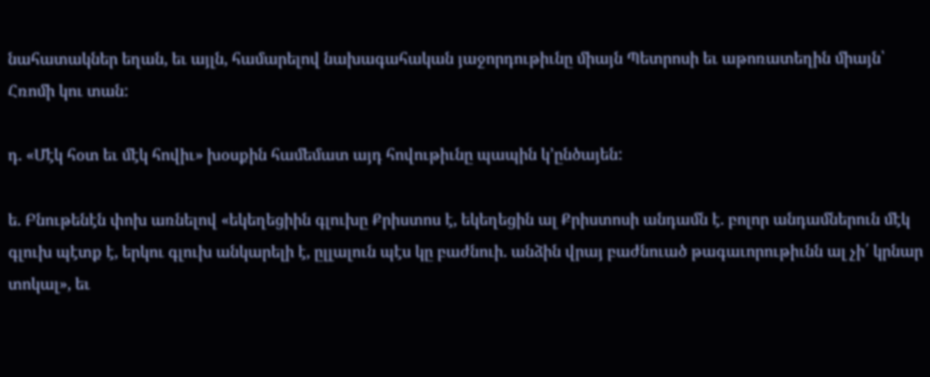նահատակներ եղան, եւ այլն, համարելով նախագահական յաջորդութիւնը միայն Պետրոսի եւ աթոռատեղին միայն՝ Հռոմի կու տան:

դ. «Մէկ հօտ եւ մէկ հովիւ» խօսքին համեմատ այդ հովութիւնը պապին կ՚ընծայեն:

ե. Բնութենէն փոխ առնելով «եկեղեցիին գլուխը Քրիստոս է, եկեղեցին ալ Քրիստոսի անդամն է. բոլոր անդամներուն մէկ գլուխ պէտք է, երկու գլուխ անկարելի է, ըլլալուն պէս կը բաժնուի. անձին վրայ բաժնուած թագաւորութիւնն ալ չի՛ կրնար տոկալ», եւ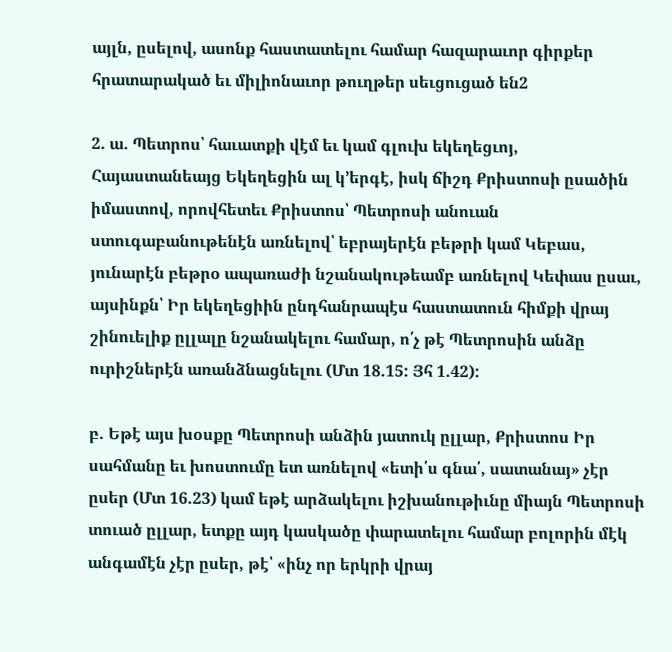այլն, ըսելով, ասոնք հաստատելու համար հազարաւոր գիրքեր հրատարակած եւ միլիոնաւոր թուղթեր սեւցուցած են2

2. ա. Պետրոս՝ հաւատքի վէմ եւ կամ գլուխ եկեղեցւոյ, Հայաստանեայց Եկեղեցին ալ կ՚երգէ, իսկ ճիշդ Քրիստոսի ըսածին իմաստով, որովհետեւ Քրիստոս՝ Պետրոսի անուան ստուգաբանութենէն առնելով՝ եբրայերէն բեթրի կամ Կեբաս, յունարէն բեթրօ ապառաժի նշանակութեամբ առնելով Կեփաս ըսաւ, այսինքն՝ Իր եկեղեցիին ընդհանրապէս հաստատուն հիմքի վրայ շինուելիք ըլլալը նշանակելու համար, ո՛չ թէ Պետրոսին անձը ուրիշներէն առանձնացնելու (Մտ 18.15: Յհ 1.42):

բ. Եթէ այս խօսքը Պետրոսի անձին յատուկ ըլլար, Քրիստոս Իր սահմանը եւ խոստումը ետ առնելով «ետի՛ս գնա՛, սատանայ» չէր ըսեր (Մտ 16.23) կամ եթէ արձակելու իշխանութիւնը միայն Պետրոսի տուած ըլլար, ետքը այդ կասկածը փարատելու համար բոլորին մէկ անգամէն չէր ըսեր, թէ՝ «ինչ որ երկրի վրայ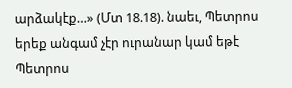արձակէք…» (Մտ 18.18). նաեւ, Պետրոս երեք անգամ չէր ուրանար կամ եթէ Պետրոս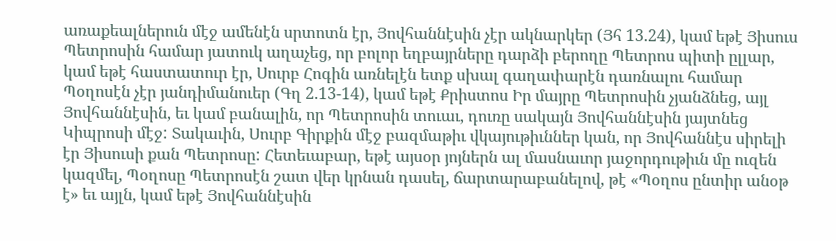առաքեալներուն մէջ ամենէն սրտոտն էր, Յովհաննէսին չէր ակնարկեր (Յհ 13.24), կամ եթէ Յիսուս Պետրոսին համար յատուկ աղաչեց, որ բոլոր եղբայրները դարձի բերողը Պետրոս պիտի ըլլար, կամ եթէ հաստատուր էր, Սուրբ Հոգին առնելէն ետք սխալ գաղափարէն դառնալու համար Պօղոսէն չէր յանդիմանուեր (Գղ 2.13-14), կամ եթէ Քրիստոս Իր մայրը Պետրոսին չյանձնեց, այլ Յովհաննէսին, եւ կամ բանալին, որ Պետրոսին տուաւ, դուռը սակայն Յովհաննէսին յայտնեց Կիպրոսի մէջ: Տակաւին, Սուրբ Գիրքին մէջ բազմաթիւ վկայութիւններ կան, որ Յովհաննէս սիրելի էր Յիսուսի քան Պետրոսը: Հետեւաբար, եթէ այսօր յոյներն ալ մասնաւոր յաջորդութիւն մը ուզեն կազմել, Պօղոսը Պետրոսէն շատ վեր կրնան դասել, ճարտարաբանելով, թէ «Պօղոս ընտիր անօթ է» եւ այլն, կամ եթէ Յովհաննէսին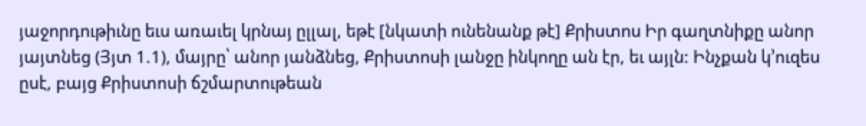յաջորդութիւնը եւս առաւել կրնայ ըլլալ, եթէ [նկատի ունենանք թէ] Քրիստոս Իր գաղտնիքը անոր յայտնեց (Յյտ 1.1), մայրը՝ անոր յանձնեց, Քրիստոսի լանջը ինկողը ան էր, եւ այլն: Ինչքան կ՚ուզես ըսէ, բայց Քրիստոսի ճշմարտութեան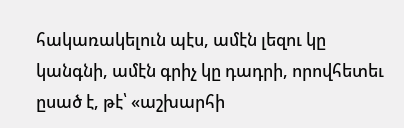հակառակելուն պէս, ամէն լեզու կը կանգնի, ամէն գրիչ կը դադրի, որովհետեւ ըսած է, թէ՝ «աշխարհի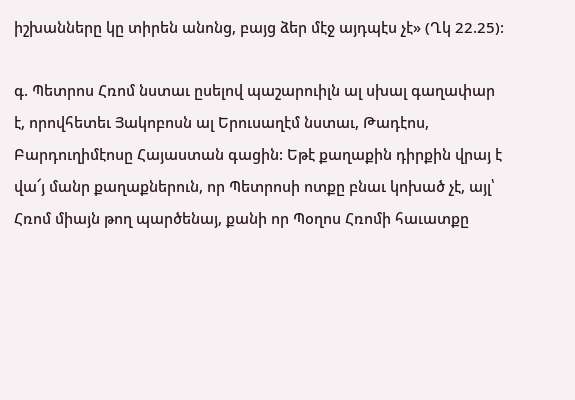իշխանները կը տիրեն անոնց, բայց ձեր մէջ այդպէս չէ» (Ղկ 22.25):

գ. Պետրոս Հռոմ նստաւ ըսելով պաշարուիլն ալ սխալ գաղափար է, որովհետեւ Յակոբոսն ալ Երուսաղէմ նստաւ, Թադէոս, Բարդուղիմէոսը Հայաստան գացին: Եթէ քաղաքին դիրքին վրայ է վա՜յ մանր քաղաքներուն, որ Պետրոսի ոտքը բնաւ կոխած չէ, այլ՝ Հռոմ միայն թող պարծենայ, քանի որ Պօղոս Հռոմի հաւատքը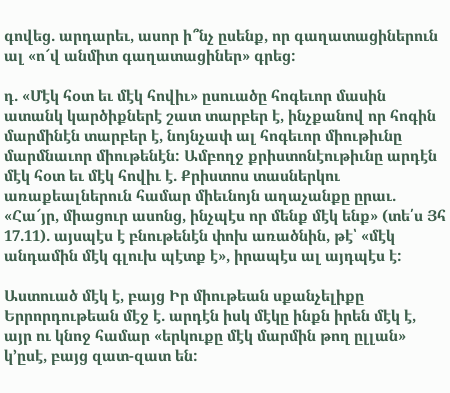գովեց. արդարեւ, ասոր ի՞նչ ըսենք, որ գաղատացիներուն ալ «ո՜վ անմիտ գաղատացիներ» գրեց:

դ. «Մէկ հօտ եւ մէկ հովիւ» ըսուածը հոգեւոր մասին ատանկ կարծիքներէ շատ տարբեր է, ինչքանով որ հոգին մարմինէն տարբեր է, նոյնչափ ալ հոգեւոր միութիւնը մարմնաւոր միութենէն: Ամբողջ քրիստոնէութիւնը արդէն մէկ հօտ եւ մէկ հովիւ է. Քրիստոս տասներկու առաքեալներուն համար միեւնոյն աղաչանքը ըրաւ. «Հա՜յր, միացուր ասոնց, ինչպէս որ մենք մէկ ենք» (տե՛ս Յհ 17.11). այսպէս է բնութենէն փոխ առածնին, թէ՝ «մէկ անդամին մէկ գլուխ պէտք է», իրապէս ալ այդպէս է:

Աստուած մէկ է, բայց Իր միութեան սքանչելիքը Երրորդութեան մէջ է. արդէն իսկ մէկը ինքն իրեն մէկ է, այր ու կնոջ համար «երկուքը մէկ մարմին թող ըլլան» կ՚ըսէ, բայց զատ-զատ են: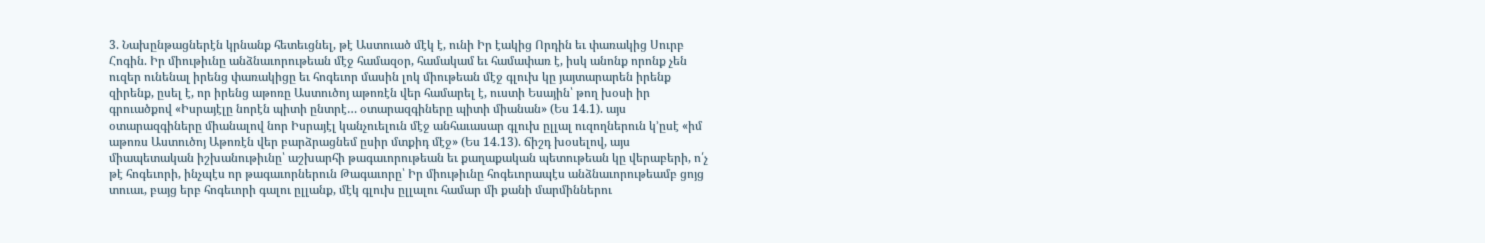3. Նախընթացներէն կրնանք հետեւցնել, թէ Աստուած մէկ է, ունի Իր էակից Որդին եւ փառակից Սուրբ Հոգին. Իր միութիւնը անձնաւորութեան մէջ համազօր, համակամ եւ համափառ է, իսկ անոնք որոնք չեն ուզեր ունենալ իրենց փառակիցը եւ հոգեւոր մասին լոկ միութեան մէջ գլուխ կը յայտարարեն իրենք զիրենք, ըսել է, որ իրենց աթոռը Աստուծոյ աթոռէն վեր համարել է, ուստի Եսային՝ թող խօսի իր գրուածքով «Իսրայէլը նորէն պիտի ընտրէ… օտարազգիները պիտի միանան» (Ես 14.1). այս օտարազգիները միանալով նոր Իսրայէլ կանչուելուն մէջ անհաւասար գլուխ ըլլալ ուզողներուն կ՚ըսէ «իմ աթոռս Աստուծոյ Աթոռէն վեր բարձրացնեմ ըսիր մտքիդ մէջ» (Ես 14.13). ճիշդ խօսելով, այս միապետական իշխանութիւնը՝ աշխարհի թագաւորութեան եւ քաղաքական պետութեան կը վերաբերի, ո՛չ թէ հոգեւորի, ինչպէս որ թագաւորներուն Թագաւորը՝ Իր միութիւնը հոգեւորապէս անձնաւորութեամբ ցոյց տուաւ, բայց երբ հոգեւորի գալու ըլլանք, մէկ գլուխ ըլլալու համար մի քանի մարմիններու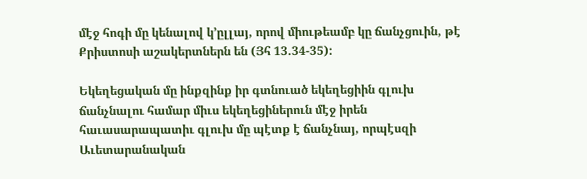մէջ հոգի մը կենալով կ՚ըլլայ, որով միութեամբ կը ճանչցուին, թէ Քրիստոսի աշակերտներն են (Յհ 13.34-35):

Եկեղեցական մը ինքզինք իր գտնուած եկեղեցիին գլուխ ճանչնալու համար միւս եկեղեցիներուն մէջ իրեն հաւասարապատիւ գլուխ մը պէտք է ճանչնայ, որպէսզի Աւետարանական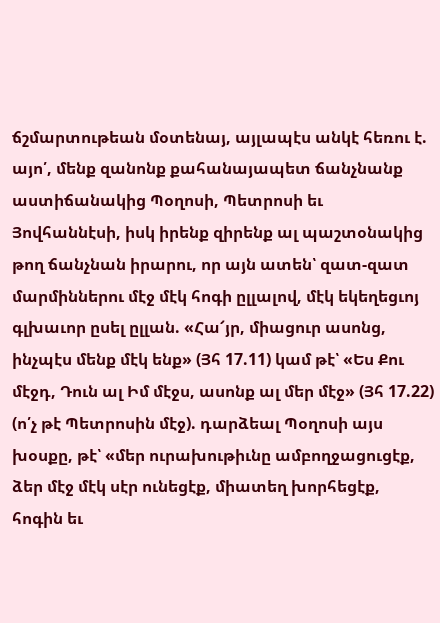ճշմարտութեան մօտենայ, այլապէս անկէ հեռու է. այո՛, մենք զանոնք քահանայապետ ճանչնանք աստիճանակից Պօղոսի, Պետրոսի եւ Յովհաննէսի, իսկ իրենք զիրենք ալ պաշտօնակից թող ճանչնան իրարու, որ այն ատեն՝ զատ-զատ մարմիններու մէջ մէկ հոգի ըլլալով, մէկ եկեղեցւոյ գլխաւոր ըսել ըլլան. «Հա՜յր, միացուր ասոնց, ինչպէս մենք մէկ ենք» (Յհ 17.11) կամ թէ՝ «Ես Քու մէջդ, Դուն ալ Իմ մէջս, ասոնք ալ մեր մէջ» (Յհ 17.22) (ո՛չ թէ Պետրոսին մէջ). դարձեալ Պօղոսի այս խօսքը, թէ՝ «մեր ուրախութիւնը ամբողջացուցէք, ձեր մէջ մէկ սէր ունեցէք, միատեղ խորհեցէք, հոգին եւ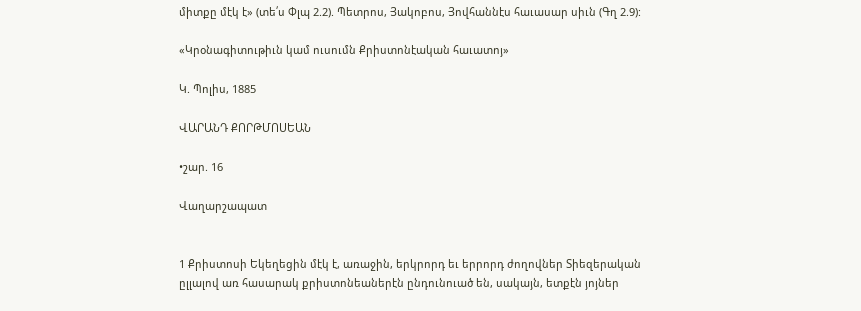միտքը մէկ է» (տե՛ս Փլպ 2.2). Պետրոս, Յակոբոս, Յովհաննէս հաւասար սիւն (Գղ 2.9):

«Կրօնագիտութիւն կամ ուսումն Քրիստոնէական հաւատոյ»

Կ. Պոլիս, 1885

ՎԱՐԱՆԴ ՔՈՐԹՄՈՍԵԱՆ

•շար. 16

Վաղարշապատ


1 Քրիստոսի Եկեղեցին մէկ է, առաջին, երկրորդ եւ երրորդ ժողովներ Տիեզերական ըլլալով առ հասարակ քրիստոնեաներէն ընդունուած են, սակայն, ետքէն յոյներ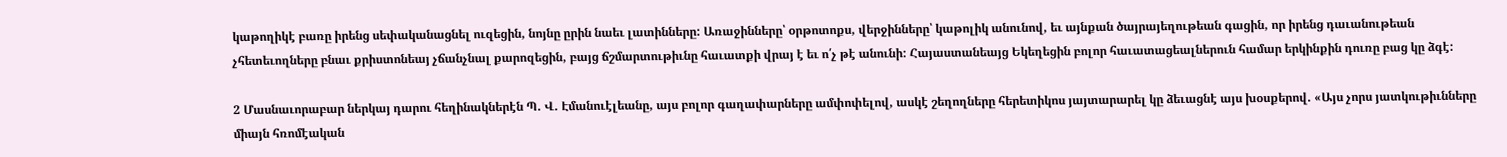կաթողիկէ բառը իրենց սեփականացնել ուզեցին, նոյնը ըրին նաեւ լատինները: Առաջինները՝ օրթոտոքս, վերջինները՝ կաթոլիկ անունով, եւ այնքան ծայրայեղութեան գացին, որ իրենց դաւանութեան չհետեւողները բնաւ քրիստոնեայ չճանչնալ քարոզեցին, բայց ճշմարտութիւնը հաւատքի վրայ է եւ ո՛չ թէ անունի: Հայաստանեայց Եկեղեցին բոլոր հաւատացեալներուն համար երկինքին դուռը բաց կը ձգէ:

2 Մասնաւորաբար ներկայ դարու հեղինակներէն Պ. Վ. Էմանուէլեանը, այս բոլոր գաղափարները ամփոփելով, ասկէ շեղողները հերետիկոս յայտարարել կը ձեւացնէ այս խօսքերով. «Այս չորս յատկութիւնները միայն հռոմէական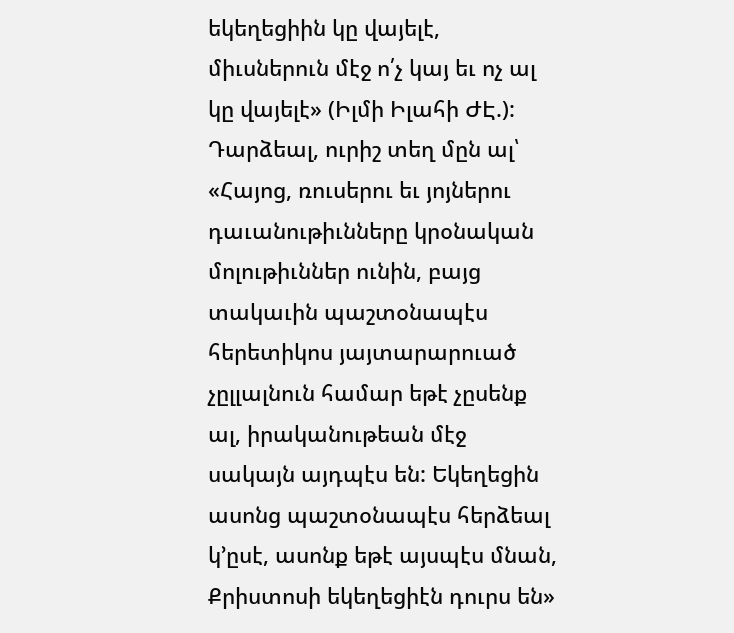եկեղեցիին կը վայելէ, միւսներուն մէջ ո՛չ կայ եւ ոչ ալ կը վայելէ» (Իլմի Իլահի ԺԷ.): Դարձեալ, ուրիշ տեղ մըն ալ՝ «Հայոց, ռուսերու եւ յոյներու դաւանութիւնները կրօնական մոլութիւններ ունին, բայց տակաւին պաշտօնապէս հերետիկոս յայտարարուած չըլլալնուն համար եթէ չըսենք ալ, իրականութեան մէջ սակայն այդպէս են: Եկեղեցին ասոնց պաշտօնապէս հերձեալ կ՚ըսէ, ասոնք եթէ այսպէս մնան, Քրիստոսի եկեղեցիէն դուրս են»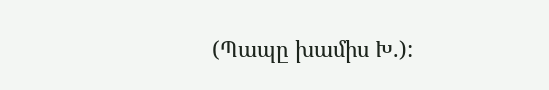(Պապը խամիս Խ.):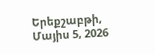Երեքշաբթի, Մայիս 5, 2026